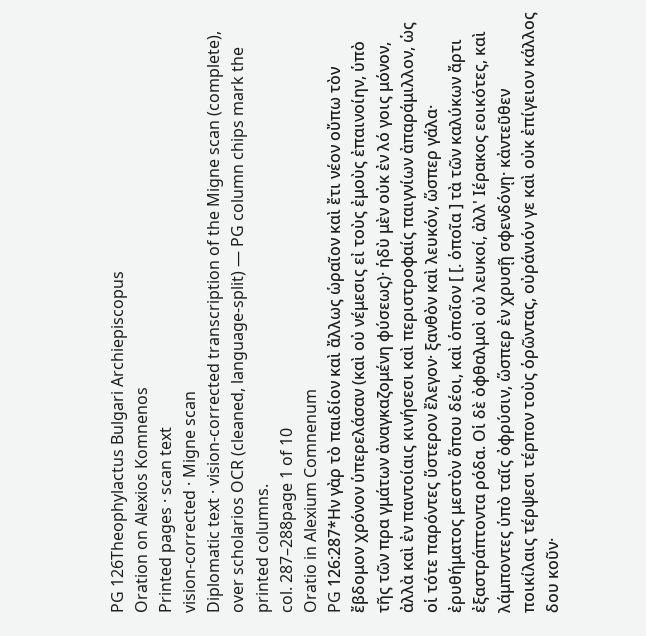PG 126Theophylactus Bulgari Archiepiscopus
Oration on Alexios Komnenos
Printed pages · scan text
vision-corrected · Migne scan
Diplomatic text · vision-corrected transcription of the Migne scan (complete), over scholarios OCR (cleaned, language-split) — PG column chips mark the printed columns.
col. 287–288page 1 of 10
Oratio in Alexium Comnenum
PG 126:287*Ην γὰρ τὸ παιδίον καὶ ἄλλως ὡραῖον καὶ ἔτι νέον οὔπω τὸν ἔβδομον χρόνον ὑπερελάσαν (καὶ οὐ νέμεσις εἰ τοὺς ἐμοὺς ἐπαινοίην, ὑπὸ τῆς τῶν πρα γμάτων ἀναγκαζομένη φύσεως)· ἡδὺ μὲν οὐκ ἐν λό γοις μόνον, ἀλλὰ καὶ ἐν παντοίαις κινήσεσι καὶ περιστροφαίς παιγνίων ἀπαράμιλλον, ὡς οἱ τότε παρόντες ὕστερον ἔλεγον· ξανθὸν καὶ λευκόν, ὥσπερ γάλα· ἐρυθήματος μεστὸν ὅπου δέοι, καὶ ὁποῖον [ [. ὁποῖα ] τὰ τῶν καλύκων ἄρτι ἐξαστράπτοντα ρόδα. Οἱ δὲ ὀφθαλμοὶ οὐ λευκοί, ἀλλ' Ιέρακος εοικότες, καὶ λάμποντες ὑπὸ ταῖς ὀφρύσιν, ὥσπερ ἐν χρυσῇ σφενδόνῃ· κἀντεῦθεν ποικίλαις τέρψεσι τέρπον τοὺς ὁρῶντας, οὐράνιόν γε καὶ οὐκ ἐπίγειον κάλλος δου κοῦν·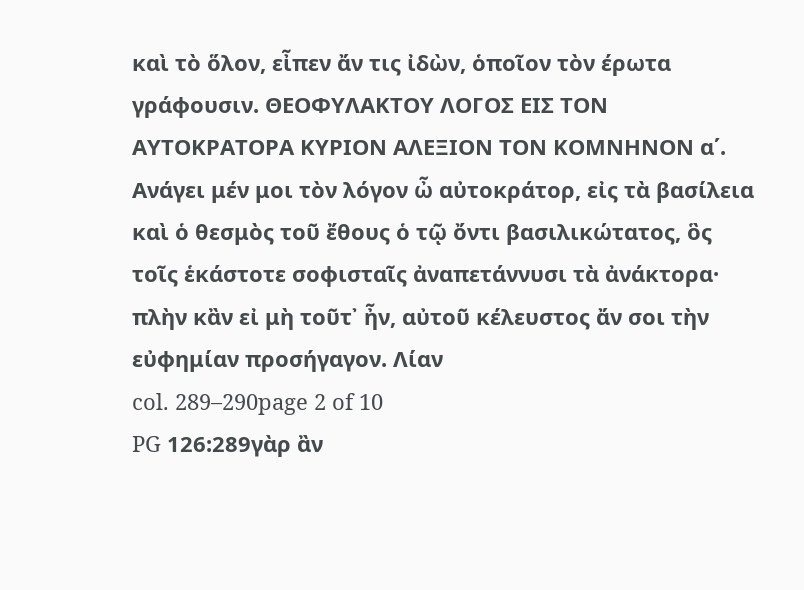καὶ τὸ ὅλον, εἶπεν ἄν τις ἰδὼν, ὁποῖον τὸν έρωτα γράφουσιν. ΘΕΟΦΥΛΑΚΤΟΥ ΛΟΓΟΣ ΕΙΣ ΤΟΝ ΑΥΤΟΚΡΑΤΟΡΑ ΚΥΡΙΟΝ ΑΛΕΞΙΟΝ ΤΟΝ ΚΟΜΝΗΝΟΝ α΄. Ανάγει μέν μοι τὸν λόγον ὦ αὐτοκράτορ, εἰς τὰ βασίλεια καὶ ὁ θεσμὸς τοῦ ἔθους ὁ τῷ ὄντι βασιλικώτατος, ὃς τοῖς ἑκάστοτε σοφισταῖς ἀναπετάννυσι τὰ ἀνάκτορα· πλὴν κἂν εἰ μὴ τοῦτ᾽ ἦν, αὐτοῦ κέλευστος ἄν σοι τὴν εὐφημίαν προσήγαγον. Λίαν
col. 289–290page 2 of 10
PG 126:289γὰρ ἂν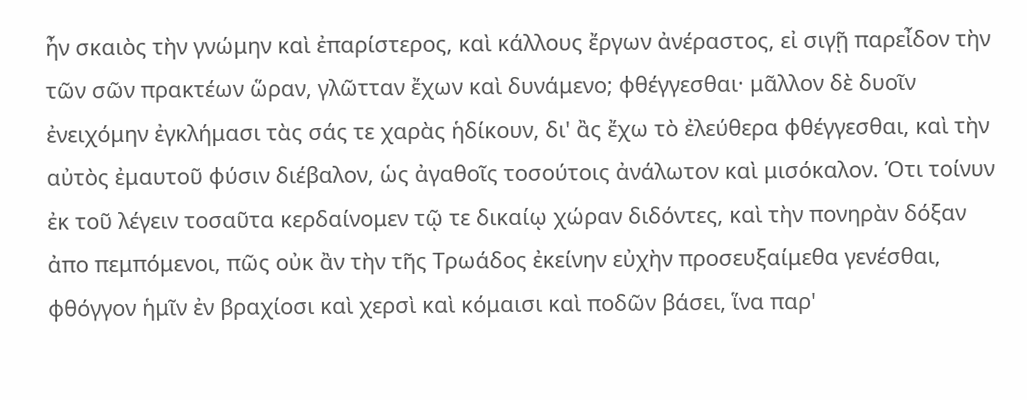ἦν σκαιὸς τὴν γνώμην καὶ ἐπαρίστερος, καὶ κάλλους ἔργων ἀνέραστος, εἰ σιγῇ παρεἶδον τὴν τῶν σῶν πρακτέων ὥραν, γλῶτταν ἔχων καὶ δυνάμενο; φθέγγεσθαι· μᾶλλον δὲ δυοῖν ἐνειχόμην ἐγκλήμασι τὰς σάς τε χαρὰς ἡδίκουν, δι' ἂς ἔχω τὸ ἐλεύθερα φθέγγεσθαι, καὶ τὴν αὐτὸς ἐμαυτοῦ φύσιν διέβαλον, ὡς ἀγαθοῖς τοσούτοις ἀνάλωτον καὶ μισόκαλον. Ότι τοίνυν ἐκ τοῦ λέγειν τοσαῦτα κερδαίνομεν τῷ τε δικαίῳ χώραν διδόντες, καὶ τὴν πονηρὰν δόξαν ἀπο πεμπόμενοι, πῶς οὐκ ἂν τὴν τῆς Τρωάδος ἐκείνην εὐχὴν προσευξαίμεθα γενέσθαι, φθόγγον ἡμῖν ἐν βραχίοσι καὶ χερσὶ καὶ κόμαισι καὶ ποδῶν βάσει, ἵνα παρ'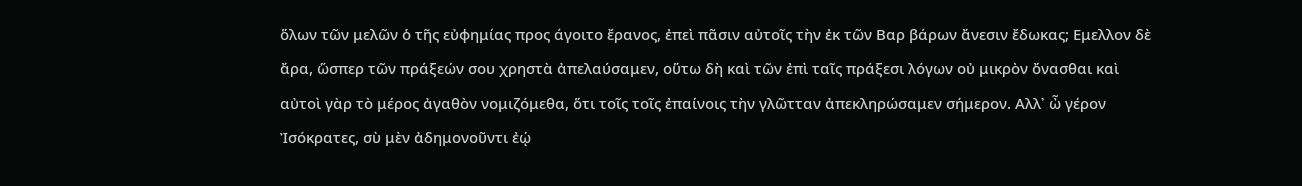ὅλων τῶν μελῶν ὁ τῆς εὐφημίας προς άγοιτο ἔρανος, ἐπεὶ πᾶσιν αὐτοῖς τὴν ἐκ τῶν Βαρ βάρων ἄνεσιν ἔδωκας; Εμελλον δὲ ἄρα, ὥσπερ τῶν πράξεών σου χρηστὰ ἀπελαύσαμεν, οὕτω δὴ καὶ τῶν ἐπὶ ταῖς πράξεσι λόγων οὐ μικρὸν ὄνασθαι καὶ αὐτοὶ γὰρ τὸ μέρος ἀγαθὸν νομιζόμεθα, ὅτι τοῖς τοῖς ἐπαίνοις τὴν γλῶτταν ἀπεκληρώσαμεν σήμερον. Αλλ᾽ ὦ γέρον Ἰσόκρατες, σὺ μὲν ἀδημονοῦντι ἐῴ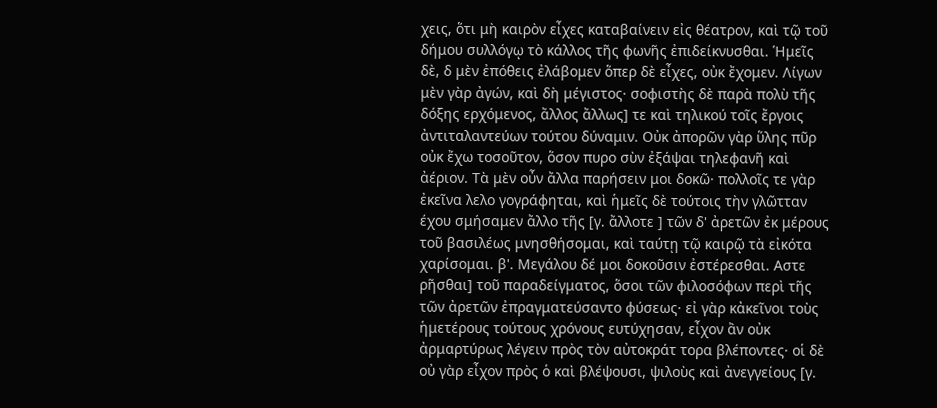χεις, ὅτι μὴ καιρὸν εἶχες καταβαίνειν εἰς θέατρον, καὶ τῷ τοῦ δήμου συλλόγῳ τὸ κάλλος τῆς φωνῆς ἐπιδείκνυσθαι. Ἡμεῖς δὲ, δ μὲν ἐπόθεις ἐλάβομεν ὅπερ δὲ εἶχες, οὐκ ἔχομεν. Λίγων μὲν γὰρ ἀγών, καὶ δὴ μέγιστος· σοφιστὴς δὲ παρὰ πολὺ τῆς δόξης ερχόμενος, ἄλλος ἄλλως] τε καὶ τηλικού τοῖς ἔργοις ἀντιταλαντεύων τούτου δύναμιν. Οὐκ ἀπορῶν γὰρ ὕλης πῦρ οὐκ ἔχω τοσοῦτον, ὅσον πυρο σὺν ἐξάψαι τηλεφανῆ καὶ ἀέριον. Τὰ μὲν οὖν ἄλλα παρήσειν μοι δοκῶ· πολλοῖς τε γὰρ ἐκεῖνα λελο γογράφηται, καὶ ἡμεῖς δὲ τούτοις τὴν γλῶτταν έχου σμήσαμεν ἄλλο τῆς [γ. ἄλλοτε ] τῶν δ' ἀρετῶν ἐκ μέρους τοῦ βασιλέως μνησθήσομαι, καὶ ταύτῃ τῷ καιρῷ τὰ εἰκότα χαρίσομαι. β'. Μεγάλου δέ μοι δοκοῦσιν ἐστέρεσθαι. Αστε ρῆσθαι] τοῦ παραδείγματος, ὅσοι τῶν φιλοσόφων περὶ τῆς τῶν ἀρετῶν ἐπραγματεύσαντο φύσεως· εἰ γὰρ κἀκεῖνοι τοὺς ἡμετέρους τούτους χρόνους ευτύχησαν, εἶχον ἂν οὐκ ἀρμαρτύρως λέγειν πρὸς τὸν αὐτοκράτ τορα βλέποντες· οἱ δὲ οὐ γὰρ εἶχον πρὸς ὁ καὶ βλέψουσι, ψιλοὺς καὶ ἀνεγγείους [γ.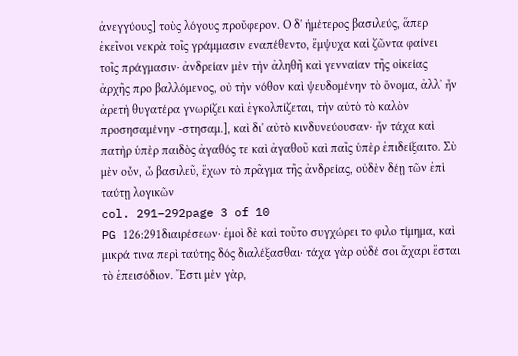ἀνεγγύους] τοὺς λόγους προὔφερον. Ο δ' ἡμέτερος βασιλεύς, ἅπερ ἐκεῖνοι νεκρὰ τοῖς γράμμασιν εναπέθεντο, ἔμψυχα καὶ ζῶντα φαίνει τοῖς πράγμασιν· ἀνδρείαν μὲν τὴν ἀληθῆ καὶ γενναίαν τῆς οἰκείας ἀρχῆς προ βαλλόμενος, οὐ τὴν νόθον καὶ ψευδομένην τὸ ὄνομα, ἀλλ᾽ ἦν ἀρετὴ θυγατέρα γνωρίζει καὶ ἐγκολπίζεται, τὴν αὐτὸ τὸ καλὸν προσησαμένην -στησαμ.], καὶ δι' αὐτὸ κινδυνεύουσαν· ἦν τάχα καὶ πατὴρ ὑπὲρ παιδὸς ἀγαθός τε καὶ ἀγαθοῦ καὶ παῖς ὑπὲρ ἐπιδείξαιτο. Σὺ μὲν οὖν, ὦ βασιλεῦ, ἔχων τὸ πρᾶγμα τῆς ἀνδρείας, οὐδὲν δέῃ τῶν ἐπὶ ταύτῃ λογικῶν
col. 291–292page 3 of 10
PG 126:291διαιρέσεων· ἐμοὶ δὲ καὶ τοῦτο συγχώρει το φιλο τίμημα, καὶ μικρά τινα περὶ ταύτης δός διαλέξασθαι· τάχα γὰρ οὐδέ σοι ἄχαρι ἔσται τὸ ἐπεισόδιον. Ἔστι μὲν γὰρ,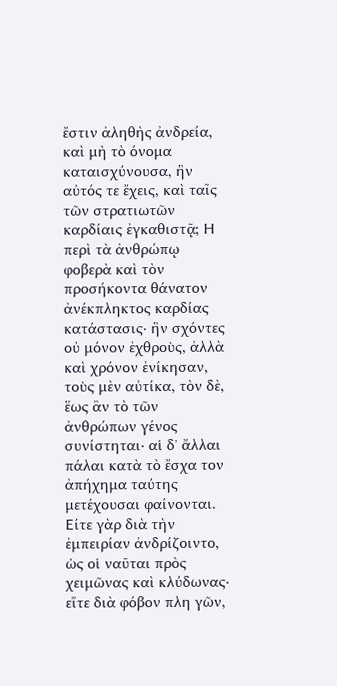ἔστιν ἀληθὴς ἀνδρεία, καὶ μὴ τὸ όνομα καταισχύνουσα, ἣν αὐτός τε ἔχεις, καὶ ταῖς τῶν στρατιωτῶν καρδίαις ἐγκαθιστᾷ; Η περὶ τὰ ἀνθρώπῳ φοβερὰ καὶ τὸν προσήκοντα θάνατον ἀνέκπληκτος καρδίας κατάστασις· ἣν σχόντες οὐ μόνον ἐχθροὺς, ἀλλὰ καὶ χρόνον ἐνίκησαν, τοὺς μὲν αὐτίκα, τὸν δὲ, ἕως ἂν τὸ τῶν ἀνθρώπων γένος συνίστηται· αἱ δ᾽ ἄλλαι πάλαι κατὰ τὸ ἔσχα τον ἀπήχημα ταύτης μετέχουσαι φαίνονται. Είτε γὰρ διὰ τὴν ἐμπειρίαν ἀνδρίζοιντο, ὡς οἱ ναῦται πρὸς χειμῶνας καὶ κλύδωνας· εἴτε διὰ φόβον πλη γῶν,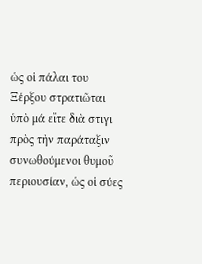ὡς οἱ πάλαι του Ξέρξου στρατιῶται ὑπὸ μά εἴτε διὰ στιγι πρὸς τὴν παράταξιν συνωθούμενοι θυμοῦ περιουσίαν, ὡς οἱ σύες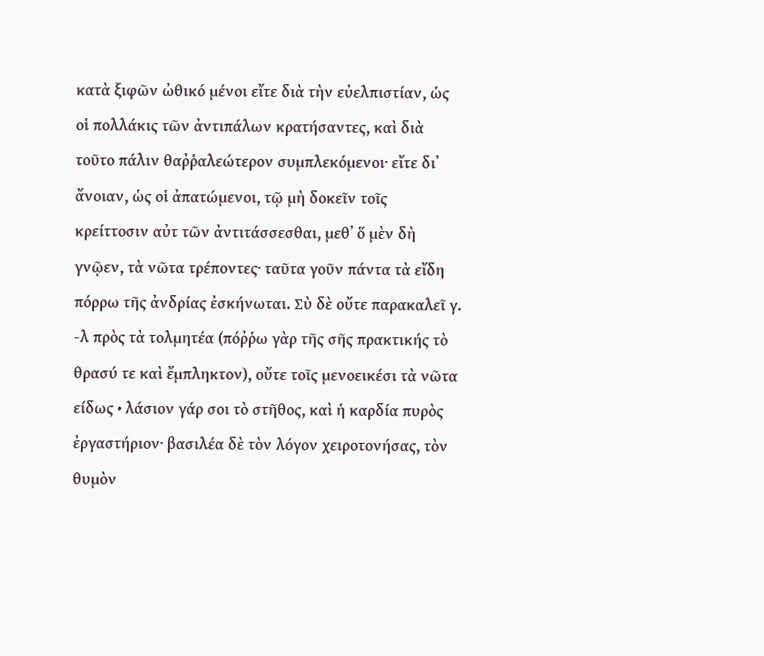κατὰ ξιφῶν ὠθικό μένοι εἴτε διὰ τὴν εὐελπιστίαν, ὡς οἱ πολλάκις τῶν ἀντιπάλων κρατήσαντες, καὶ διὰ τοῦτο πάλιν θαῤῥαλεώτερον συμπλεκόμενοι· εἴτε δι᾽ ἄνοιαν, ὡς οἱ ἀπατώμενοι, τῷ μὴ δοκεῖν τοῖς κρείττοσιν αὐτ τῶν ἀντιτάσσεσθαι, μεθ᾽ ὅ μὲν δὴ γνῷεν, τὰ νῶτα τρέποντες· ταῦτα γοῦν πάντα τὰ εἴδη πόρρω τῆς ἀνδρίας ἐσκήνωται. Σὺ δὲ οὔτε παρακαλεῖ γ. -λ πρὸς τὰ τολμητέα (πόῤῥω γὰρ τῆς σῆς πρακτικής τὸ θρασύ τε καὶ ἔμπληκτον), οὔτε τοῖς μενοεικέσι τὰ νῶτα είδως • λάσιον γάρ σοι τὸ στῆθος, καὶ ἡ καρδία πυρὸς ἐργαστήριον· βασιλέα δὲ τὸν λόγον χειροτονήσας, τὸν θυμὸν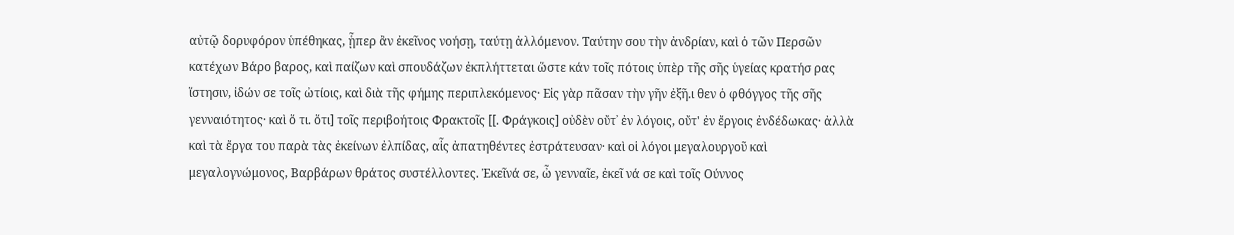αὐτῷ δορυφόρον ὑπέθηκας, ᾗπερ ἂν ἐκεῖνος νοήσῃ, ταύτῃ ἀλλόμενον. Ταύτην σου τὴν ἀνδρίαν, καὶ ὁ τῶν Περσῶν κατέχων Βάρο βαρος, καὶ παίζων καὶ σπουδάζων ἐκπλήττεται ὥστε κάν τοῖς πότοις ὑπὲρ τῆς σῆς ὑγείας κρατήσ ρας ἵστησιν, ἰδών σε τοῖς ὠτίοις, καὶ διὰ τῆς φήμης περιπλεκόμενος· Εἰς γὰρ πᾶσαν τὴν γῆν ἐξῆ.ι θεν ὁ φθόγγος τῆς σῆς γενναιότητος· καὶ ὅ τι. ὅτι] τοῖς περιβοήτοις Φρακτοῖς [[. Φράγκοις] οὐδὲν οὔτ᾽ ἐν λόγοις, οὔτ' ἐν ἔργοις ἐνδέδωκας· ἀλλὰ καὶ τὰ ἔργα του παρὰ τὰς ἐκείνων ἐλπίδας, αἷς ἀπατηθέντες ἐστράτευσαν· καὶ οἱ λόγοι μεγαλουργοῦ καὶ μεγαλογνώμονος, Βαρβάρων θράτος συστέλλοντες. Ἐκεῖνά σε, ὦ γενναῖε, ἐκεῖ νά σε καὶ τοῖς Ούννος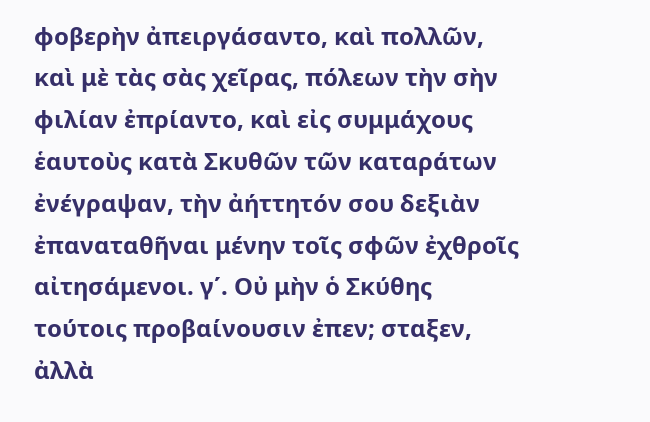φοβερὴν ἀπειργάσαντο, καὶ πολλῶν, καὶ μὲ τὰς σὰς χεῖρας, πόλεων τὴν σὴν φιλίαν ἐπρίαντο, καὶ εἰς συμμάχους ἑαυτοὺς κατὰ Σκυθῶν τῶν καταράτων ἐνέγραψαν, τὴν ἀήττητόν σου δεξιὰν ἐπαναταθῆναι μένην τοῖς σφῶν ἐχθροῖς αἰτησάμενοι. γ΄. Οὐ μὴν ὁ Σκύθης τούτοις προβαίνουσιν ἐπεν; σταξεν, ἀλλὰ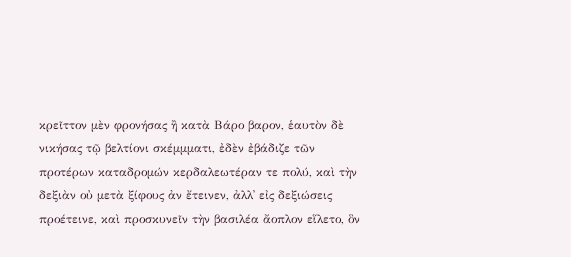κρεῖττον μὲν φρονήσας ἢ κατὰ Βάρο βαρον, ἑαυτὸν δὲ νικήσας τῷ βελτίονι σκέμμματι, ἐδὲν ἐβάδιζε τῶν προτέρων καταδρομών κερδαλεωτέραν τε πολύ, καὶ τὴν δεξιὰν οὐ μετὰ ξίφους ἀν ἔτεινεν, ἀλλ᾽ εἰς δεξιώσεις προέτεινε, καὶ προσκυνεῖν τὴν βασιλέα ἄοπλον εἵλετο, ὃν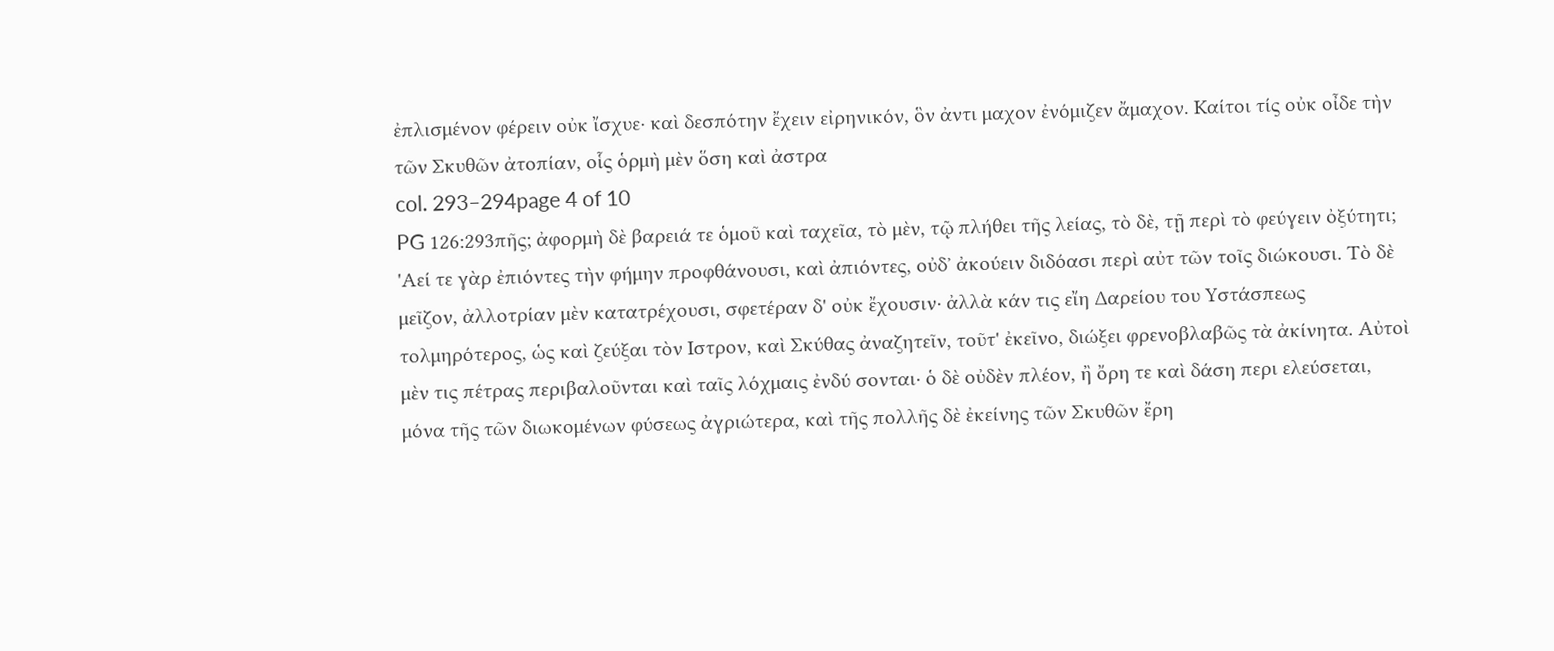ἐπλισμένον φέρειν οὐκ ἴσχυε· καὶ δεσπότην ἔχειν εἰρηνικόν, ὃν ἀντι μαχον ἐνόμιζεν ἄμαχον. Καίτοι τίς οὐκ οἶδε τὴν τῶν Σκυθῶν ἀτοπίαν, οἷς ὁρμὴ μὲν ὅση καὶ ἀστρα
col. 293–294page 4 of 10
PG 126:293πῆς; ἀφορμὴ δὲ βαρειά τε ὁμοῦ καὶ ταχεῖα, τὸ μὲν, τῷ πλήθει τῆς λείας, τὸ δὲ, τῇ περὶ τὸ φεύγειν ὀξύτητι; 'Αεί τε γὰρ ἐπιόντες τὴν φήμην προφθάνουσι, καὶ ἀπιόντες, οὐδ᾽ ἀκούειν διδόασι περὶ αὐτ τῶν τοῖς διώκουσι. Τὸ δὲ μεῖζον, ἀλλοτρίαν μὲν κατατρέχουσι, σφετέραν δ' οὐκ ἔχουσιν· ἀλλὰ κάν τις εἴη Δαρείου του Υστάσπεως τολμηρότερος, ὡς καὶ ζεύξαι τὸν Ιστρον, καὶ Σκύθας ἀναζητεῖν, τοῦτ' ἐκεῖνο, διώξει φρενοβλαβῶς τὰ ἀκίνητα. Αὐτοὶ μὲν τις πέτρας περιβαλοῦνται καὶ ταῖς λόχμαις ἐνδύ σονται· ὁ δὲ οὐδὲν πλέον, ἢ ὄρη τε καὶ δάση περι ελεύσεται, μόνα τῆς τῶν διωκομένων φύσεως ἀγριώτερα, καὶ τῆς πολλῆς δὲ ἐκείνης τῶν Σκυθῶν ἔρη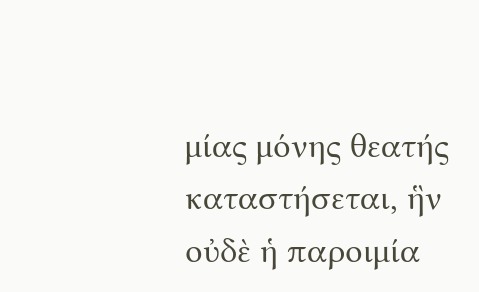μίας μόνης θεατής καταστήσεται, ἣν οὐδὲ ἡ παροιμία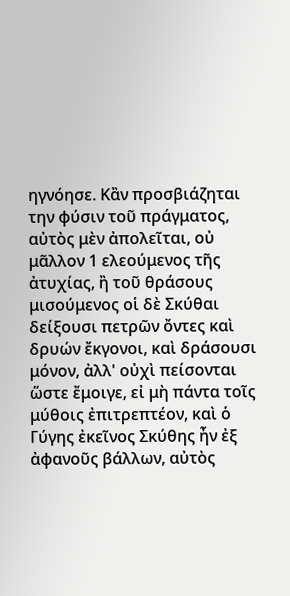ηγνόησε. Κἂν προσβιάζηται την φύσιν τοῦ πράγματος, αὐτὸς μὲν ἀπολεῖται, οὐ μᾶλλον 1 ελεούμενος τῆς ἀτυχίας, ἢ τοῦ θράσους μισούμενος οἱ δὲ Σκύθαι δείξουσι πετρῶν ὄντες καὶ δρυών ἔκγονοι, καὶ δράσουσι μόνον, ἀλλ' οὐχὶ πείσονται ὥστε ἔμοιγε, εἰ μὴ πάντα τοῖς μύθοις ἐπιτρεπτέον, καὶ ὁ Γύγης ἐκεῖνος Σκύθης ἦν ἐξ ἀφανοῦς βάλλων, αὐτὸς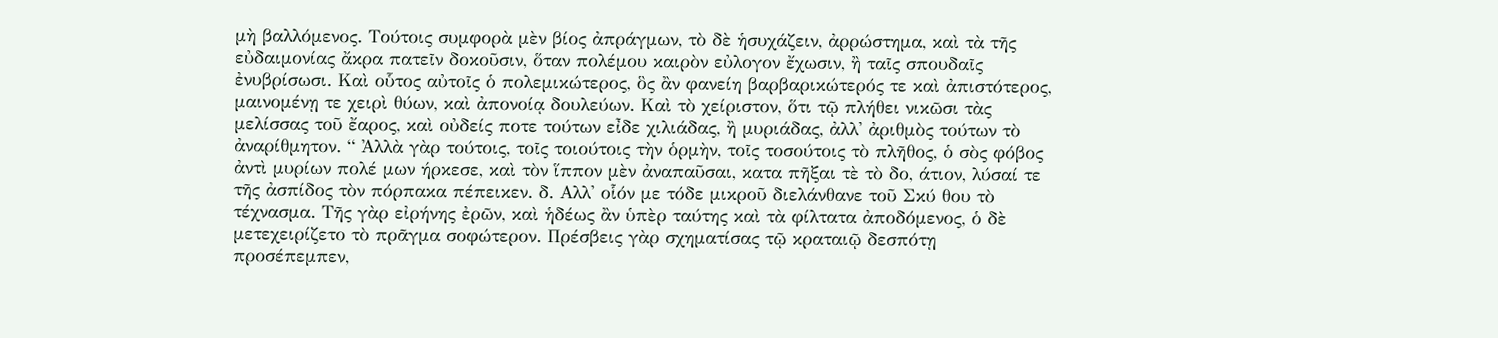μὴ βαλλόμενος. Τούτοις συμφορὰ μὲν βίος ἀπράγμων, τὸ δὲ ἡσυχάζειν, ἀρρώστημα, καὶ τὰ τῆς εὐδαιμονίας ἄκρα πατεῖν δοκοῦσιν, ὅταν πολέμου καιρὸν εὐλογον ἔχωσιν, ἢ ταῖς σπουδαῖς ἐνυβρίσωσι. Καὶ οὗτος αὐτοῖς ὁ πολεμικώτερος, ὃς ἂν φανείη βαρβαρικώτερός τε καὶ ἀπιστότερος, μαινομένῃ τε χειρὶ θύων, καὶ ἀπονοίᾳ δουλεύων. Καὶ τὸ χείριστον, ὅτι τῷ πλήθει νικῶσι τὰς μελίσσας τοῦ ἔαρος, καὶ οὐδείς ποτε τούτων εἶδε χιλιάδας, ἢ μυριάδας, ἀλλ' ἀριθμὸς τούτων τὸ ἀναρίθμητον. “ Ἀλλὰ γὰρ τούτοις, τοῖς τοιούτοις τὴν ὁρμὴν, τοῖς τοσούτοις τὸ πλῆθος, ὁ σὸς φόβος ἀντὶ μυρίων πολέ μων ήρκεσε, καὶ τὸν ἵππον μὲν ἀναπαῦσαι, κατα πῆξαι τὲ τὸ δο, άτιον, λύσαί τε τῆς ἀσπίδος τὸν πόρπακα πέπεικεν. δ. Αλλ' οἷόν με τόδε μικροῦ διελάνθανε τοῦ Σκύ θου τὸ τέχνασμα. Τῆς γὰρ εἰρήνης ἐρῶν, καὶ ἡδέως ἂν ὑπὲρ ταύτης καὶ τὰ φίλτατα ἀποδόμενος, ὁ δὲ μετεχειρίζετο τὸ πρᾶγμα σοφώτερον. Πρέσβεις γὰρ σχηματίσας τῷ κραταιῷ δεσπότῃ προσέπεμπεν,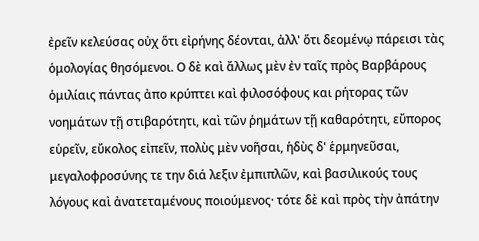ἐρεῖν κελεύσας οὐχ ὅτι εἰρήνης δέονται, ἀλλ' ὅτι δεομένῳ πάρεισι τὰς ὁμολογίας θησόμενοι. Ο δὲ καὶ ἄλλως μὲν ἐν ταῖς πρὸς Βαρβάρους ὁμιλίαις πάντας ἀπο κρύπτει καὶ φιλοσόφους και ρήτορας τῶν νοημάτων τῇ στιβαρότητι, καὶ τῶν ῥημάτων τῇ καθαρότητι, εὔπορος εὑρεῖν, εὔκολος εἰπεῖν, πολὺς μὲν νοῆσαι, ἡδὺς δ' ἑρμηνεῦσαι, μεγαλοφροσύνης τε την διά λεξιν ἐμπιπλῶν, καὶ βασιλικούς τους λόγους καὶ ἀνατεταμένους ποιούμενος· τότε δὲ καὶ πρὸς τὴν ἀπάτην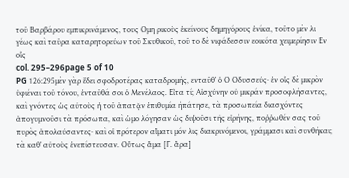τοῦ Βαρβάρου εμπικρινάμενος, τους Ομη ρικοὺς ἐκείνους δημηγόρους ἐνίκα, τοῦτο μὲν λι γέως καὶ ταῦρα καταρητορεύων τοῦ Σκυθικοῦ, τοῦ το δὲ νιφάδεσσιν εοικότα χειμερίησιν Εν οἷς
col. 295–296page 5 of 10
PG 126:295μὲν γὰρ ἔδει σφοδροτέρας καταδρομής, ενταῦθ᾽ ὁ Ο Οδυσσεύς· ἐν οἷς δὲ μικρὸν ὑφιέναι τοῦ τόνου, ἐνταῦθά σοι ὁ Μενέλαος. Εἶτα τί; Αἰσχύνην οὐ μικράν προσοφλήσαντες, καὶ γνόντες ὡς αὐτοὺς ἡ τοῦ ἀπατᾷν ἐπιθυμία ήπάτησε, τὰ προσωπεία διασχόντες ἀπογυμνοῦσι τὰ πρόσωπα, καὶ ὡμο λόγησαν ὡς διψοῦσι τῆς εἰρήνης, ποῤῥωθέν σας τοῦ πυρὸς ἀπολαύσαντες· καὶ οἱ πρότερον αἵματι μόν λις διακρινόμενοι, γράμμασι καὶ συνθήκαι; τὰ καθ᾿ αὐτοὺς ἐνεπίστευσαν. Οὕτως ἅμα [Γ. ἄρα]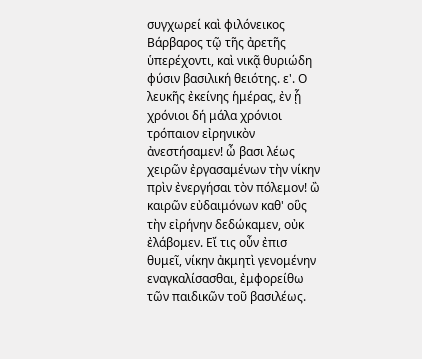συγχωρεί καὶ φιλόνεικος Βάρβαρος τῷ τῆς ἀρετῆς ὑπερέχοντι, καὶ νικᾷ θυριώδη φύσιν βασιλική θειότης. ε'. Ο λευκῆς ἐκείνης ἡμέρας, ἐν ᾗ χρόνιοι δή μάλα χρόνιοι τρόπαιον εἰρηνικὸν ἀνεστήσαμεν! ὦ βασι λέως χειρῶν ἐργασαμένων τὴν νίκην πρὶν ἐνεργήσαι τὸν πόλεμον! ὢ καιρῶν εὐδαιμόνων καθ' οὓς τὴν εἰρήνην δεδώκαμεν, οὐκ ἐλάβομεν. Εἴ τις οὖν ἐπισ θυμεῖ, νίκην ἀκμητὶ γενομένην εναγκαλίσασθαι, ἐμφορείθω τῶν παιδικῶν τοῦ βασιλέως.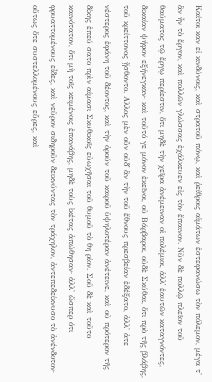Καίτοι καν εἰ κινδύνοις, καὶ στρατοῦ πόνῳ, καὶ ῥείθροις αἱμάτων ἐστεφανώσω τὸν πόλεμον, μέγα τ' ἂν ἦν τὸ ἔργον, καὶ πολλῶν γλώσσας ἐχάλκευεν εἰς τὸν ἔπαινον. Νῦν δὲ πολλῷ πλεῖον τοῦ θαύματος τῷ ἔργῳ περίεστιν, ὅτι μηδὲ τὴν χεῖρα ἀνέμειναν οἱ πολέμιοι, ἀλλ᾽ ἑαυτῶν καταγνόντες, δικαίαν ψήφον εξήνεγκαν· καὶ τοῦτό γε μόνον ἐκεῖνοι, οὐ Βάρβαροι, οὐδὲ Σκύθαι, ὅτι πρὸ τῆς βλάβης, τοῦ κρείττονος ᾔσθοντο. Αλλος μὲν οὖν οὐδ᾽ ἂν τὴν τοῦ ἔθνους πρεσβείαν ἐδέξατο, ἀλλ' ἀτε νέστερος ἐφάνη τοῦ δέοντος, καὶ τὴν ὀρούν τοῦ καιροῦ ὑψηλοτέραν ἀνέτεινε, καὶ οὐ πρότερον τῆς δίκης ἐπεύ σατο πρὶν αίμασι Σκυθικοῖς εὐωχῆσαι τοῦ θυμοῦ τὸ θη ρίον. Σοῦ δὲ καὶ τοῦτο καινότατον, ὅτι μὴ τοῖς κειμένοις ἐπανάβης, μηδὲ τοὺς ἱκέτας ἀπώθησαν· ἀλλ' ὥσπερ ότι φρυαττομένους εἶδες, καὶ νεῦρον σιδηροῦν δεικνύντας τὸν τράχηλον, ἀντεπεδείκνυσο τὸ ἀνένδοτον· οὕτως ὅτε συστελλομένους εὗρες, καὶ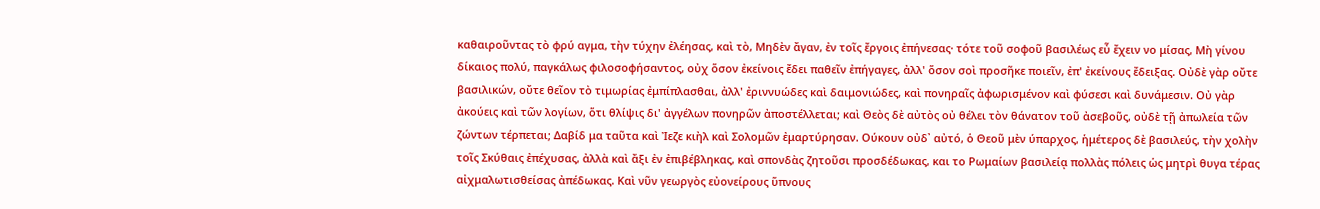καθαιροῦντας τὸ φρύ αγμα, τὴν τύχην ἐλέησας, καὶ τὸ, Μηδὲν ἄγαν, ἐν τοῖς ἔργοις ἐπήνεσας· τότε τοῦ σοφοῦ βασιλέως εὖ ἔχειν νο μίσας, Μὴ γίνου δίκαιος πολύ, παγκάλως φιλοσοφήσαντος, οὐχ ὅσον ἐκείνοις ἔδει παθεῖν ἐπήγαγες, ἀλλ' ὅσον σοὶ προσῆκε ποιεῖν, ἐπ' ἐκείνους ἔδειξας. Οὐδὲ γὰρ οὔτε βασιλικών, οὔτε θεῖον τὸ τιμωρίας ἐμπίπλασθαι, ἀλλ' ἐριννυώδες καὶ δαιμονιώδες, καὶ πονηραῖς ἀφωρισμένον καὶ φύσεσι καὶ δυνάμεσιν. Οὐ γὰρ ἀκούεις καὶ τῶν λογίων, ὅτι θλίψις δι' ἀγγέλων πονηρῶν ἀποστέλλεται; καὶ Θεὸς δὲ αὐτὸς οὐ θέλει τὸν θάνατον τοῦ ἀσεβοῦς, οὐδὲ τῇ ἀπωλεία τῶν ζώντων τέρπεται; Δαβίδ μα ταῦτα καὶ Ἰεζε κιὴλ καὶ Σολομῶν ἐμαρτύρησαν. Ούκουν οὐδ᾽ αὐτό, ὁ Θεοῦ μὲν ύπαρχος, ἡμέτερος δὲ βασιλεύς, τὴν χολὴν τοῖς Σκύθαις ἐπέχυσας, ἀλλὰ καὶ ἄξι ἐν ἐπιβέβληκας, καὶ σπονδὰς ζητοῦσι προσδέδωκας, και το Ρωμαίων βασιλείᾳ πολλὰς πόλεις ὡς μητρὶ θυγα τέρας αἰχμαλωτισθείσας ἀπέδωκας. Καὶ νῦν γεωργὸς εὐονείρους ὕπνους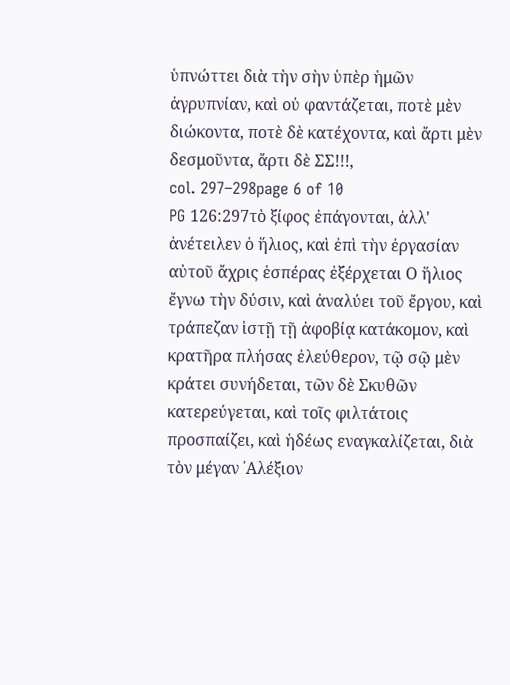ὑπνώττει διὰ τὴν σὴν ὑπὲρ ἡμῶν ἀγρυπνίαν, καὶ οὐ φαντάζεται, ποτὲ μὲν διώκοντα, ποτὲ δὲ κατέχοντα, καὶ ἄρτι μὲν δεσμοῦντα, ἄρτι δὲ ΣΣ!!!,
col. 297–298page 6 of 10
PG 126:297τὸ ξίφος ἐπάγονται, ἀλλ' ἀνέτειλεν ὁ ἥλιος, καὶ ἐπὶ τὴν ἐργασίαν αὐτοῦ ἄχρις ἑσπέρας ἐξέρχεται Ο ἥλιος ἔγνω τὴν δύσιν, καὶ ἀναλύει τοῦ ἔργου, καὶ τράπεζαν ἱστῇ τῇ ἀφοβίᾳ κατάκομον, καὶ κρατῆρα πλήσας ἐλεύθερον, τῷ σῷ μὲν κράτει συνήδεται, τῶν δὲ Σκυθῶν κατερεύγεται, καὶ τοῖς φιλτάτοις προσπαίζει, καὶ ἡδέως εναγκαλίζεται, διὰ τὸν μέγαν ᾿Αλέξιον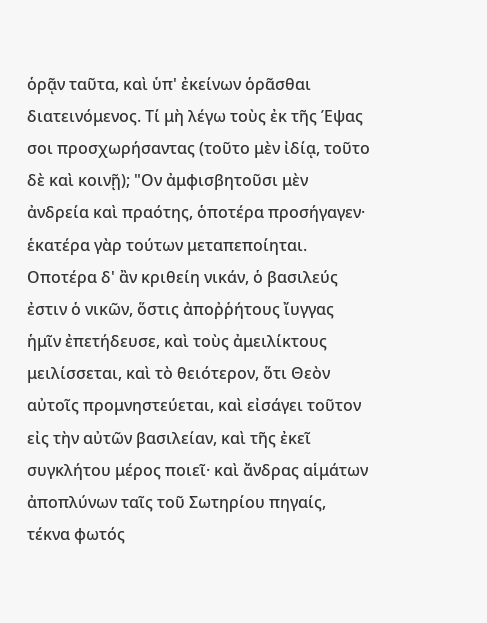ὁρᾷν ταῦτα, καὶ ὑπ' ἐκείνων ὁρᾶσθαι διατεινόμενος. Τί μὴ λέγω τοὺς ἐκ τῆς Έψας σοι προσχωρήσαντας (τοῦτο μὲν ἰδίᾳ, τοῦτο δὲ καὶ κοινῇ); "Ον ἀμφισβητοῦσι μὲν ἀνδρεία καὶ πραότης, ὁποτέρα προσήγαγεν· ἑκατέρα γὰρ τούτων μεταπεποίηται. Οποτέρα δ' ἂν κριθείη νικάν, ὁ βασιλεύς ἐστιν ὁ νικῶν, ὅστις ἀποῤῥήτους ἴυγγας ἡμῖν ἐπετήδευσε, καὶ τοὺς ἀμειλίκτους μειλίσσεται, καὶ τὸ θειότερον, ὅτι Θεὸν αὐτοῖς προμνηστεύεται, καὶ εἰσάγει τοῦτον εἰς τὴν αὐτῶν βασιλείαν, καὶ τῆς ἐκεῖ συγκλήτου μέρος ποιεῖ· καὶ ἄνδρας αἱμάτων ἀποπλύνων ταῖς τοῦ Σωτηρίου πηγαίς, τέκνα φωτός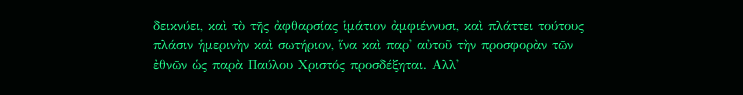δεικνύει, καὶ τὸ τῆς ἀφθαρσίας ἱμάτιον ἀμφιέννυσι, καὶ πλάττει τούτους πλάσιν ἡμερινὴν καὶ σωτήριον, ἵνα καὶ παρ' αὐτοῦ τὴν προσφορὰν τῶν ἐθνῶν ὡς παρὰ Παύλου Χριστός προσδέξηται. Αλλ'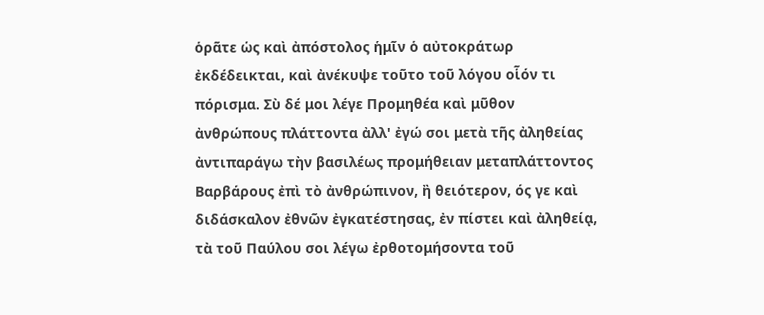ὁρᾶτε ὡς καὶ ἀπόστολος ἡμῖν ὁ αὐτοκράτωρ ἐκδέδεικται, καὶ ἀνέκυψε τοῦτο τοῦ λόγου οἷόν τι πόρισμα. Σὺ δέ μοι λέγε Προμηθέα καὶ μῦθον ἀνθρώπους πλάττοντα ἀλλ' ἐγώ σοι μετὰ τῆς ἀληθείας ἀντιπαράγω τὴν βασιλέως προμήθειαν μεταπλάττοντος Βαρβάρους ἐπὶ τὸ ἀνθρώπινον, ἢ θειότερον, ός γε καὶ διδάσκαλον ἐθνῶν ἐγκατέστησας, ἐν πίστει καὶ ἀληθείᾳ, τὰ τοῦ Παύλου σοι λέγω ἐρθοτομήσοντα τοῦ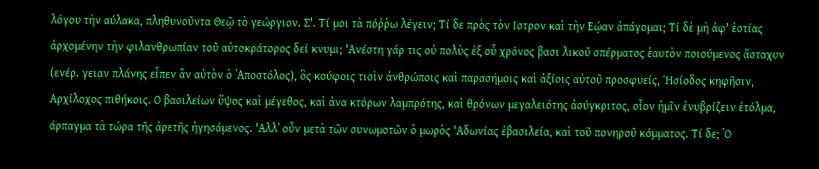λόγου τὴν αύλακα, πληθυνοῦντα Θεῷ τὸ γεώργιον. Σ'. Τί μοι τὰ πόῤῥω λέγειν; Τί δε πρὸς τὸν Ιστρον καὶ τὴν Εῴαν ἀπάγομαι; Τί δὲ μὴ ἀφ' ἑστίας ἀρχομένην τὴν φιλανθρωπίαν τοῦ αὐτοκράτορος δεί κνυμι; 'Ανέστη γάρ τις οὐ πολὺς ἐξ οὗ χρόνος βασι λικοῦ σπέρματος ἑαυτὸν ποιούμενος ἄσταχυν (ενέρ. γειαν πλάνης εἶπεν ἂν αὐτὸν ὁ ᾿Αποστόλος), ὃς κούφοις τισὶν ἀνθρώποις καὶ παρασήμοις καὶ ἀξίοις αὐτοῦ προσφυείς, Ἡσίοδος κηφῆσιν, Αρχίλοχος πιθήκοις. Ο βασιλείων ὕψος καὶ μέγεθος, καὶ ἀνα κτόρων λαμπρότης, καὶ θρόνων μεγαλειότης ἀσύγκριτος, οἷον ἡμῖν ἐνυβρίζειν ἐτόλμα, άρπαγμα τὰ τώρα τῆς ἀρετῆς ἡγησάμενος. 'Αλλ᾽ οὖν μετὰ τῶν συνωμοτῶν ὁ μωρὸς 'Αδωνίας ἐβασιλεία, καὶ τοῦ πονηροῦ κόμματος. Τί δε; ῾Ο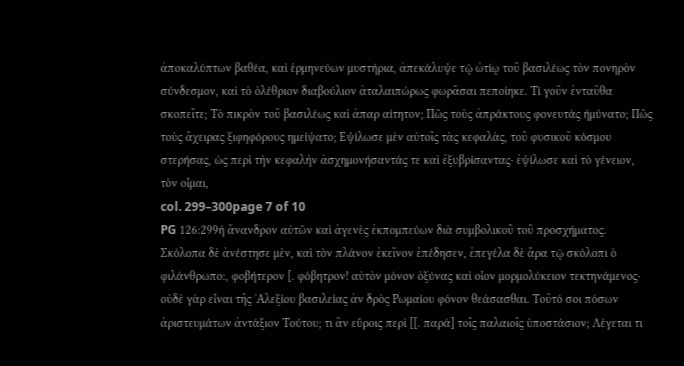ἀποκαλύπτων βαθέα, καὶ ἑρμηνεύων μυστήρια, ἀπεκάλυψε τῷ ὠτίῳ τοῦ βασιλέως τὸν πονηρὸν σύνδεσμον, καὶ τὸ ὀλέθριον διαβούλιον ἀταλαιπώρως φωρᾶσαι πεποίηκε. Τί γοῦν ἐνταῦθα σκοπεῖτε; Τὸ πικρὸν τοῦ βασιλέως καὶ ἀπαρ αίτητον; Πῶς τοὺς ἀπράκτους φονευτάς ήμύνατο; Πῶς τοὺς ἄχειρας ξιφηφόρους ημείψατο; Εψίλωσε μὲν αὐτοῖς τὰς κεφαλὰς, τοῦ φυσικοῦ κόσμου στερήσας, ὡς περὶ τὴν κεφαλὴν ἀσχημονήσαντάς τε καὶ ἐξυβρίσαντας· ἐψίλωσε καὶ τὸ γένειον, τὸν οἶμαι,
col. 299–300page 7 of 10
PG 126:299ἡ ἄνανδρον αὐτῶν καὶ ἀγενὲς ἐκπομπεύων διὰ συμβολικοῦ τοῦ προσχήματος. Σκόλοπα δὲ ἀνέστησε μὲν, καὶ τὸν πλάνον ἐκεῖνον ἐπέδησεν, ἐπεγέλα δὲ ἄρα τῷ σκόλοπι ὁ φιλάνθρωπο:, φοβήτερον [. φόβητρον! αὐτὸν μόνον ὀξύνας καὶ οἷον μορμολύκειον τεκτηνάμενος· οὐδὲ γὰρ εἶναι τῆς ᾿Αλεξίου βασιλείας ἀν δρὸς Ρωμαίου φόνον θεάσασθαι. Τοῦτό σοι πόσων ἀριστευμάτων ἀντάξιον Τούτου; τι ἂν εὔροις περὶ [[. παρά] τοῖς παλαιοῖς ὑποστάσιον; Λέγεται τι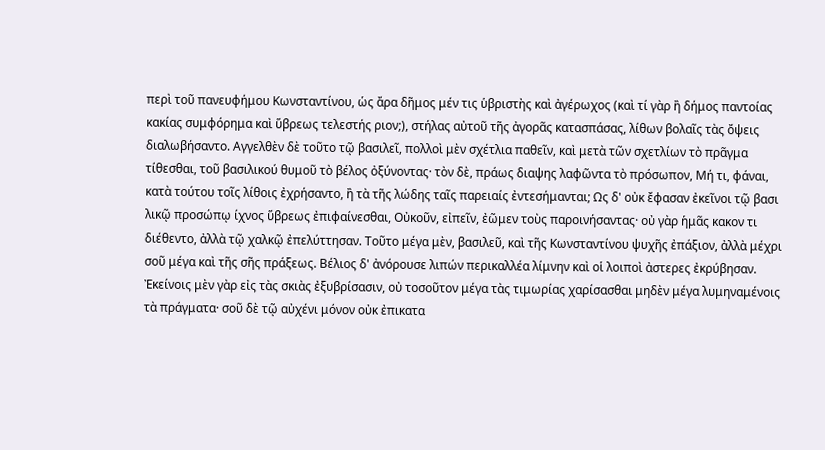περὶ τοῦ πανευφήμου Κωνσταντίνου, ὡς ἄρα δῆμος μέν τις ὑβριστὴς καὶ ἀγέρωχος (καὶ τί γὰρ ἢ δήμος παντοίας κακίας συμφόρημα καὶ ὕβρεως τελεστής ριον;), στήλας αὐτοῦ τῆς ἀγορᾶς κατασπάσας, λίθων βολαῖς τὰς ὄψεις διαλωβήσαντο. Αγγελθὲν δὲ τοῦτο τῷ βασιλεῖ, πολλοὶ μὲν σχέτλια παθεῖν, καὶ μετὰ τῶν σχετλίων τὸ πρᾶγμα τίθεσθαι, τοῦ βασιλικού θυμοῦ τὸ βέλος ὀξύνοντας· τὸν δὲ, πράως διαψης λαφῶντα τὸ πρόσωπον, Μή τι, φάναι, κατὰ τούτου τοῖς λίθοις ἐχρήσαντο, ἢ τὰ τῆς λώδης ταῖς παρειαίς ἐντεσήμανται; Ως δ' οὐκ ἔφασαν ἐκεῖνοι τῷ βασι λικῷ προσώπῳ ίχνος ὕβρεως ἐπιφαίνεσθαι, Οὐκοῦν, εἰπεῖν, ἐῶμεν τοὺς παροινήσαντας· οὐ γὰρ ἡμᾶς κακον τι διέθεντο, ἀλλὰ τῷ χαλκῷ ἐπελύττησαν. Τοῦτο μέγα μὲν, βασιλεῦ, καὶ τῆς Κωνσταντίνου ψυχῆς ἐπάξιον, ἀλλὰ μέχρι σοῦ μέγα καὶ τῆς σῆς πράξεως. Βέλιος δ' ἀνόρουσε λιπών περικαλλέα λίμνην καὶ οἱ λοιποὶ ἀστερες ἐκρύβησαν. Ἐκείνοις μὲν γὰρ εἰς τὰς σκιὰς ἐξυβρίσασιν, οὐ τοσοῦτον μέγα τὰς τιμωρίας χαρίσασθαι μηδὲν μέγα λυμηναμένοις τὰ πράγματα· σοῦ δὲ τῷ αὐχένι μόνον οὐκ ἐπικατα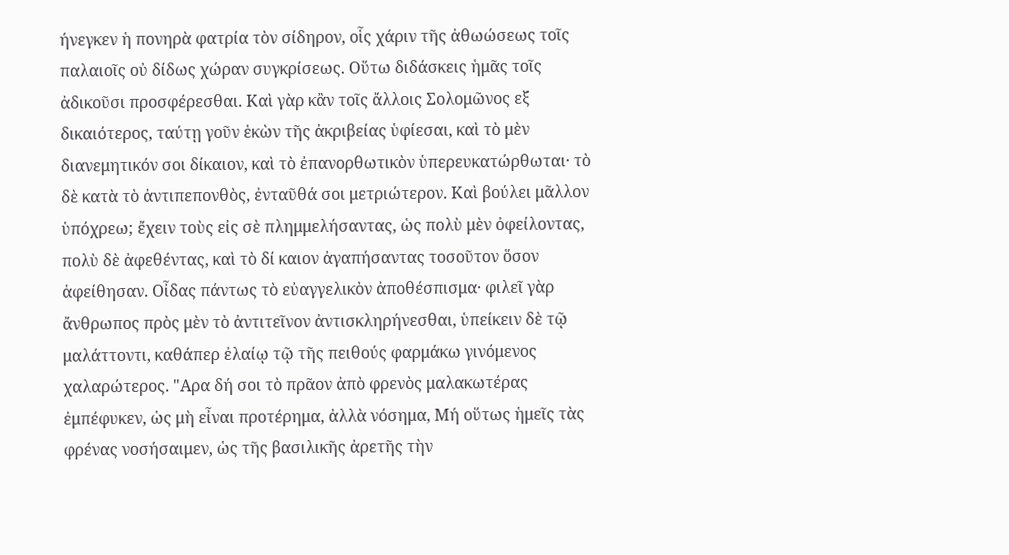ήνεγκεν ἡ πονηρὰ φατρία τὸν σίδηρον, οἷς χάριν τῆς ἀθωώσεως τοῖς παλαιοῖς οὐ δίδως χώραν συγκρίσεως. Οὕτω διδάσκεις ἡμᾶς τοῖς ἀδικοῦσι προσφέρεσθαι. Καὶ γὰρ κἂν τοῖς ἄλλοις Σολομῶνος εξ δικαιότερος, ταύτῃ γοῦν ἑκὼν τῆς ἀκριβείας ὑφίεσαι, καὶ τὸ μὲν διανεμητικόν σοι δίκαιον, καὶ τὸ ἐπανορθωτικὸν ὑπερευκατώρθωται· τὸ δὲ κατὰ τὸ ἀντιπεπονθὸς, ἐνταῦθά σοι μετριώτερον. Καὶ βούλει μᾶλλον ὑπόχρεω; ἔχειν τοὺς εἰς σὲ πλημμελήσαντας, ὡς πολὺ μὲν ὀφείλοντας, πολὺ δὲ ἀφεθέντας, καὶ τὸ δί καιον ἀγαπήσαντας τοσοῦτον ὅσον ἀφείθησαν. Οἶδας πάντως τὸ εὐαγγελικὸν ἀποθέσπισμα· φιλεῖ γὰρ ἄνθρωπος πρὸς μὲν τὸ ἀντιτεῖνον ἀντισκληρήνεσθαι, ὑπείκειν δὲ τῷ μαλάττοντι, καθάπερ ἐλαίῳ τῷ τῆς πειθούς φαρμάκω γινόμενος χαλαρώτερος. "Αρα δή σοι τὸ πρᾶον ἀπὸ φρενὸς μαλακωτέρας ἐμπέφυκεν, ὡς μὴ εἶναι προτέρημα, ἀλλὰ νόσημα, Μή οὕτως ἡμεῖς τὰς φρένας νοσήσαιμεν, ὡς τῆς βασιλικῆς ἀρετῆς τὴν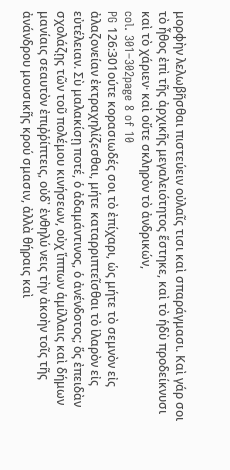μορφὴν λελωβῆσθαι πιστεύειν οὐλαῖς τισι καὶ σπαράγμασι. Καὶ γάρ σοι τὸ ἦθος ἐπὶ τῆς ἀρχικῆς μεγαλειότητος ἕστηκε, καὶ τὸ ἡδὺ προδείκνυσι καὶ τὸ χάριεν· καὶ οὔτε σκληρὸν τὸ ἀνδρικών,
col. 301–302page 8 of 10
PG 126:301ούτε κορασιωδές σοι τὸ ἐπίχαρι, ὡς μήτε τὸ σεμνὸν εἰς ἀλαζονείαν ἐκτραχηλίζεσθαι, μήτε καταρριπτεῖσθαι τὸ ἱλαρὸν εἰς εὐτέλειαν. Σὺ μαλακίσῃ ποτέ, ὁ ἀδαμάντινος, ὁ ἀνένδοτος; ὅς ἐπειδὰν σχολάζῃς τῶν τοῦ πολέμου κινήσεων, οὐχ ἵππων ἁμίλλαις καὶ δήμων μανίαις σεαυτὸν ἐπιῤῥίπτεις, οὐδ᾽ ἐνθηλύ νεις τὴν ἀκοὴν τοῖς τῆς ἀνάνδρου μουσικῆς κρού σμασιν, ἀλλὰ θήραις καὶ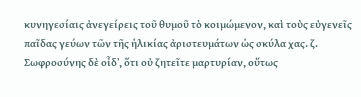κυνηγεσίαις ἀνεγείρεις τοῦ θυμοῦ τὸ κοιμώμενον, καὶ τοὺς εὐγενεῖς παῖδας γεύων τῶν τῆς ἡλικίας ἀριστευμάτων ὡς σκύλα χας. ζ. Σωφροσύνης δὲ οἶδ᾽, ὅτι οὐ ζητεῖτε μαρτυρίαν, οὕτως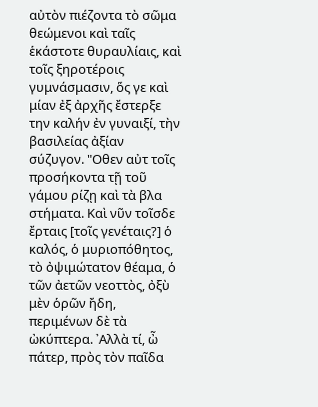αὐτὸν πιέζοντα τὸ σῶμα θεώμενοι καὶ ταῖς ἑκάστοτε θυραυλίαις, καὶ τοῖς ξηροτέροις γυμνάσμασιν, ὅς γε καὶ μίαν ἐξ ἀρχῆς ἔστερξε την καλήν ἐν γυναιξί, τὴν βασιλείας ἀξίαν σύζυγον. "Οθεν αὐτ τοῖς προσήκοντα τῇ τοῦ γάμου ρίζῃ καὶ τὰ βλα στήματα. Καὶ νῦν τοῖσδε ἔρταις [τοῖς γενέταις?] ὁ καλός, ὁ μυριοπόθητος, τὸ ὀψιμώτατον θέαμα, ὁ τῶν ἀετῶν νεοττὸς, ὀξὺ μὲν ὁρῶν ἤδη, περιμένων δὲ τὰ ὠκύπτερα. ᾿Αλλὰ τί, ὦ πάτερ, πρὸς τὸν παῖδα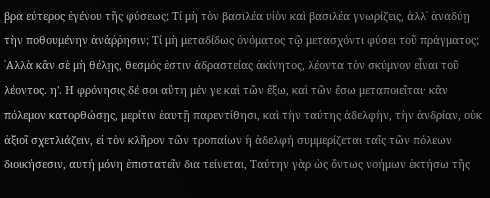βρα εύτερος ἐγένου τῆς φύσεως; Τί μὴ τὸν βασιλέα υἱὸν καὶ βασιλέα γνωρίζεις, ἀλλ᾽ ἀναδύῃ τὴν ποθουμένην ἀνάῤῥησιν; Τί μὴ μεταδίδως ὀνόματος τῷ μετασχόντι φύσει τοῦ πράγματος; ᾿Αλλὰ κἂν σὲ μὴ θέλῃς, θεσμός ἐστιν ἀδραστείας ἀκίνητος, λέοντα τὸν σκύμνον εἶναι τοῦ λέοντος. η'. Η φρόνησις δέ σοι αὕτη μέν γε καὶ τῶν ἔξω, καὶ τῶν ἔσω μεταποιεῖται· κἂν πόλεμον κατορθώσῃς, μερίτιν ἑαυτῇ παρεντίθησι, καὶ τὴν ταύτης ἀδελφὴν, τὴν ἀνδρίαν, οὐκ ἀξιοῖ σχετλιάζειν, εἰ τὸν κλῆρον τῶν τροπαίων ἡ ἀδελφή συμμερίζεται ταῖς τῶν πόλεων διοικήσεσιν, αυτή μόνη ἐπιστατεῖν δια τείνεται, Ταύτην γὰρ ὡς ὄντως νοήμων ἐκτήσω τῆς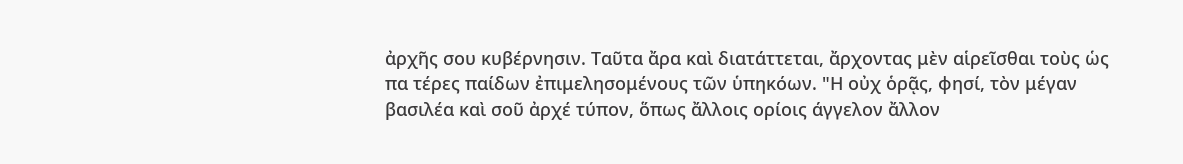ἀρχῆς σου κυβέρνησιν. Ταῦτα ἄρα καὶ διατάττεται, ἄρχοντας μὲν αἱρεῖσθαι τοὺς ὡς πα τέρες παίδων ἐπιμελησομένους τῶν ὑπηκόων. "Η οὐχ ὁρᾷς, φησί, τὸν μέγαν βασιλέα καὶ σοῦ ἀρχέ τύπον, ὅπως ἄλλοις ορίοις άγγελον ἄλλον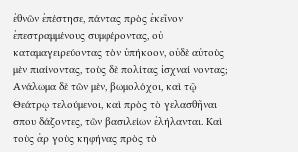ἐθνῶν ἐπέστησε, πάντας πρὸς ἐκεῖνον ἐπεστραμμένους συμφέροντας, οὐ καταμαγειρεύοντας τὸν ὑπήκοον, οὐδὲ αὐτοὺς μὲν πιαίνοντας, τοὺς δὲ πολίτας ἰσχναί νοντας; Ανάλωμα δὲ τῶν μὲν, βωμολόχοι, καὶ τῷ Θεάτρῳ τελούμενοι, καὶ πρὸς τὸ γελασθῆναι σπου δάζοντες, τῶν βασιλείων ἐλήλανται. Καὶ τοὺς ἀρ γοὺς κηφήνας πρὸς τὸ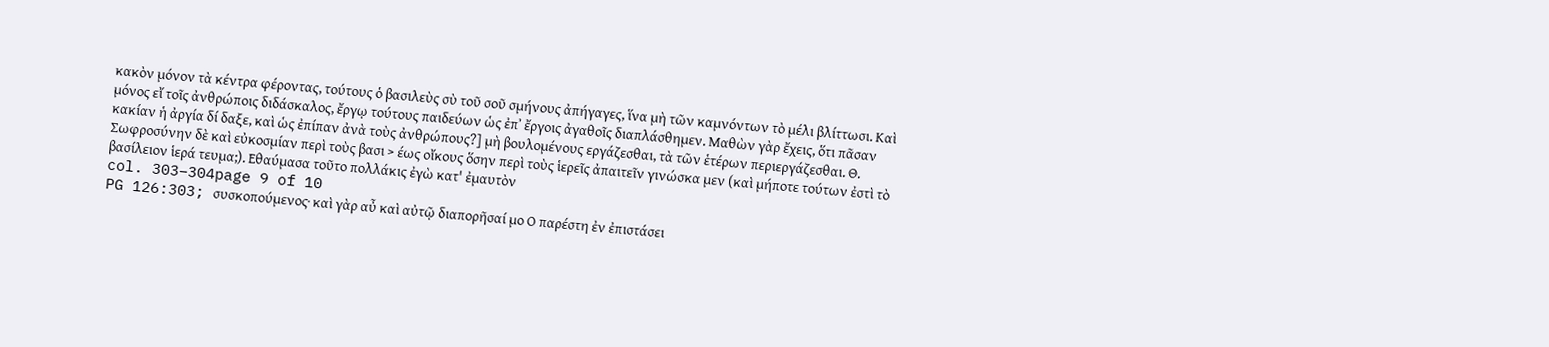κακὸν μόνον τὰ κέντρα φέροντας, τούτους ὁ βασιλεὺς σὺ τοῦ σοῦ σμήνους ἀπήγαγες, ἵνα μὴ τῶν καμνόντων τὸ μέλι βλίττωσι. Καὶ μόνος εἴ τοῖς ἀνθρώποις διδάσκαλος, ἔργῳ τούτους παιδεύων ὡς ἐπ᾿ ἔργοις ἀγαθοῖς διαπλάσθημεν. Μαθὼν γὰρ ἔχεις, ὅτι πᾶσαν κακίαν ἡ ἀργία δί δαξε, καὶ ὡς ἐπίπαν ἀνὰ τοὺς ἀνθρώπους?] μὴ βουλομένους εργάζεσθαι, τὰ τῶν ἑτέρων περιεργάζεσθαι. Θ. Σωφροσύνην δὲ καὶ εὐκοσμίαν περὶ τοὺς βασι > έως οἴκους ὅσην περὶ τοὺς ἱερεῖς ἀπαιτεῖν γινώσκα μεν (καὶ μήποτε τούτων ἐστὶ τὸ βασίλειον ἱερά τευμα;). Εθαύμασα τοῦτο πολλάκις ἐγὼ κατ' ἐμαυτὸν
col. 303–304page 9 of 10
PG 126:303; συσκοπούμενος· καὶ γὰρ αὖ καὶ αὐτῷ διαπορῆσαί μο Ο παρέστη ἐν ἐπιστάσει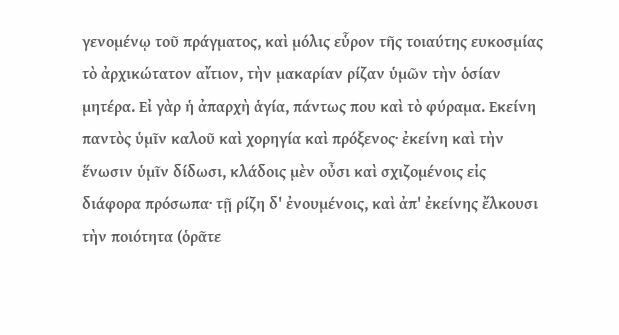γενομένῳ τοῦ πράγματος, καὶ μόλις εὗρον τῆς τοιαύτης ευκοσμίας τὸ ἀρχικώτατον αἴτιον, τὴν μακαρίαν ρίζαν ὑμῶν τὴν ὁσίαν μητέρα. Εἰ γὰρ ἡ ἀπαρχὴ ἁγία, πάντως που καὶ τὸ φύραμα. Εκείνη παντὸς ὑμῖν καλοῦ καὶ χορηγία καὶ πρόξενος· ἐκείνη καὶ τὴν ἕνωσιν ὑμῖν δίδωσι, κλάδοις μὲν οὖσι καὶ σχιζομένοις εἰς διάφορα πρόσωπα· τῇ ρίζη δ' ἐνουμένοις, καὶ ἀπ' ἐκείνης ἔλκουσι τὴν ποιότητα (ὁρᾶτε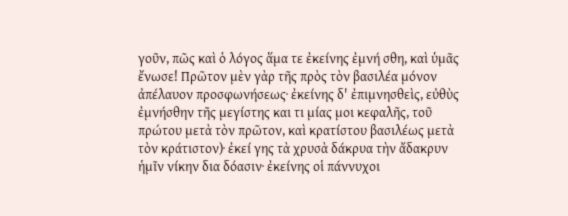γοῦν, πῶς καὶ ὁ λόγος ἅμα τε ἐκείνης ἐμνή σθη, καὶ ὑμᾶς ἔνωσε! Πρῶτον μὲν γὰρ τῆς πρὸς τὸν βασιλέα μόνον ἀπέλαυον προσφωνήσεως· ἐκείνης δ' ἐπιμνησθεὶς, εὐθὺς ἐμνήσθην τῆς μεγίστης και τι μίας μοι κεφαλῆς, τοῦ πρώτου μετὰ τὸν πρῶτον, καὶ κρατίστου βασιλέως μετὰ τὸν κράτιστον)· ἐκεί γης τὰ χρυσὰ δάκρυα τὴν ἄδακρυν ἡμῖν νίκην δια δόασιν· ἐκείνης οἱ πάννυχοι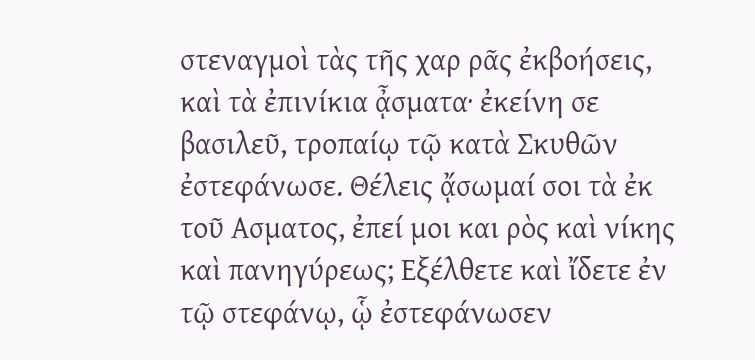στεναγμοὶ τὰς τῆς χαρ ρᾶς ἐκβοήσεις, καὶ τὰ ἐπινίκια ᾆσματα· ἐκείνη σε βασιλεῦ, τροπαίῳ τῷ κατὰ Σκυθῶν ἐστεφάνωσε. Θέλεις ᾄσωμαί σοι τὰ ἐκ τοῦ Ασματος, ἐπεί μοι και ρὸς καὶ νίκης καὶ πανηγύρεως; Εξέλθετε καὶ ἴδετε ἐν τῷ στεφάνῳ, ᾧ ἐστεφάνωσεν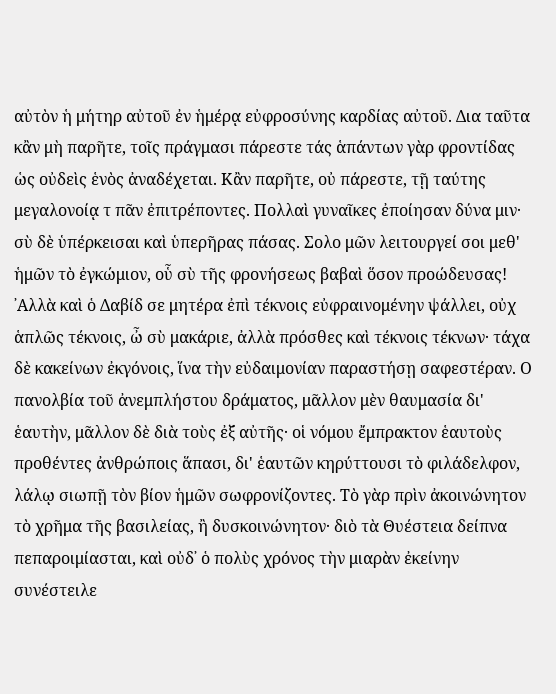αὐτὸν ἡ μήτηρ αὐτοῦ ἐν ἡμέρᾳ εὐφροσύνης καρδίας αὐτοῦ. Δια ταῦτα κἂν μὴ παρῆτε, τοῖς πράγμασι πάρεστε τάς ἁπάντων γὰρ φροντίδας ὡς οὐδεὶς ἑνὸς ἀναδέχεται. Κἂν παρῆτε, οὐ πάρεστε, τῇ ταύτης μεγαλονοίᾳ τ πᾶν ἐπιτρέποντες. Πολλαὶ γυναῖκες ἐποίησαν δύνα μιν· σὺ δὲ ὑπέρκεισαι καὶ ὑπερῆρας πάσας. Σολο μῶν λειτουργεί σοι μεθ' ἡμῶν τὸ ἐγκώμιον, οὗ σὺ τῆς φρονήσεως βαβαὶ ὅσον προώδευσας! ᾿Αλλὰ καὶ ὁ Δαβίδ σε μητέρα ἐπὶ τέκνοις εὐφραινομένην ψάλλει, οὐχ ἁπλῶς τέκνοις, ὦ σὺ μακάριε, ἀλλὰ πρόσθες καὶ τέκνοις τέκνων· τάχα δὲ κακείνων ἐκγόνοις, ἵνα τὴν εὐδαιμονίαν παραστήσῃ σαφεστέραν. Ο πανολβία τοῦ ἀνεμπλήστου δράματος, μᾶλλον μὲν θαυμασία δι' ἑαυτὴν, μᾶλλον δὲ διὰ τοὺς ἐξ αὐτῆς· οἱ νόμου ἔμπρακτον ἑαυτοὺς προθέντες ἀνθρώποις ἅπασι, δι' ἑαυτῶν κηρύττουσι τὸ φιλάδελφον, λάλῳ σιωπῇ τὸν βίον ἡμῶν σωφρονίζοντες. Τὸ γὰρ πρὶν ἀκοινώνητον τὸ χρῆμα τῆς βασιλείας, ἢ δυσκοινώνητον· διὸ τὰ Θυέστεια δείπνα πεπαροιμίασται, καὶ οὐδ᾽ ὁ πολὺς χρόνος τὴν μιαρὰν ἐκείνην συνέστειλε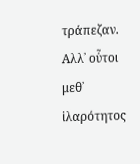τράπεζαν. Αλλ᾿ οὗτοι μεθ᾽ ἱλαρότητος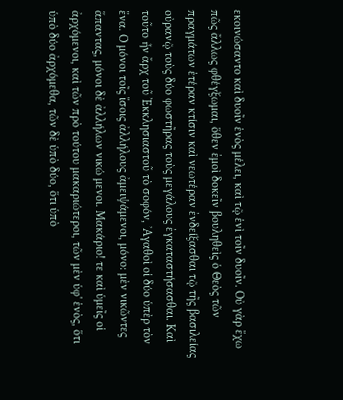εκοινώσαντο καὶ δυοῖν ἑνὸς μέλει, καὶ τῷ ἑνὶ τοῖν δυοῖν. Οὐ γὰρ ἔχω πῶς ἄλλως φθέγξωμαι, ὅθεν ἐμοὶ δοκεῖν βουληθεὶς ὁ Θεὸς τῶν πραγμάτων ἑτέραν κτίσιν καὶ νεωτέραν ἐνδείξασθαι τῷ τῆς βασιλείας οὐρανῷ τοὺς δύο φωστῆρας τοὺς μεγάλους ἐγκαταστήσασθαι. Καὶ τοῦτο ἦν ἄρχ τοῦ Ἐκκλησιαστοῦ τὸ σοφόν, ᾿Αγαθοὶ οἱ δύο ὑπὲρ τὸν ἕνα. Ο μόνοι τοῖς ἴσοις ἀλλήλους ἀμειψάμενοι, μόνο: μὲν νικῶντες ἅπαντας, μόνοι δὲ ἀλλήλων νικώ μενοι. Μακάριο! τε καὶ ὑμεῖς οἱ ἀρχόμενοι, καὶ τῶν πρὸ τούτου μακαριώτεροι, τῶν μὲν ὑφ' ἑνὸς, ὅτι ὑπὸ δύο ἀρχόμεθα, τῶν δὲ ὑπὸ δύο, ὅτι ὑπὸ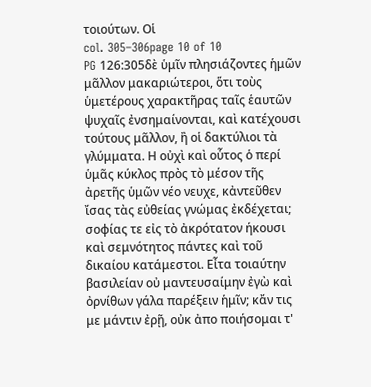τοιούτων. Οἱ
col. 305–306page 10 of 10
PG 126:305δὲ ὑμῖν πλησιάζοντες ἡμῶν μᾶλλον μακαριώτεροι, ὅτι τοὺς ὑμετέρους χαρακτῆρας ταῖς ἑαυτῶν ψυχαῖς ἐνσημαίνονται, καὶ κατέχουσι τούτους μᾶλλον, ἢ οἱ δακτύλιοι τὰ γλύμματα. Η οὐχὶ καὶ οὗτος ὁ περί ὑμᾶς κύκλος πρὸς τὸ μέσον τῆς ἀρετῆς ὑμῶν νέο νευχε, κἀντεῦθεν ἴσας τὰς εὐθείας γνώμας ἐκδέχεται; σοφίας τε εἰς τὸ ἀκρότατον ήκουσι καὶ σεμνότητος πάντες καὶ τοῦ δικαίου κατάμεστοι. Εἶτα τοιαύτην βασιλείαν οὐ μαντευσαίμην ἐγὼ καὶ ὀρνίθων γάλα παρέξειν ἡμῖν; κἄν τις με μάντιν ἐρῇ, οὐκ ἀπο ποιήσομαι τ'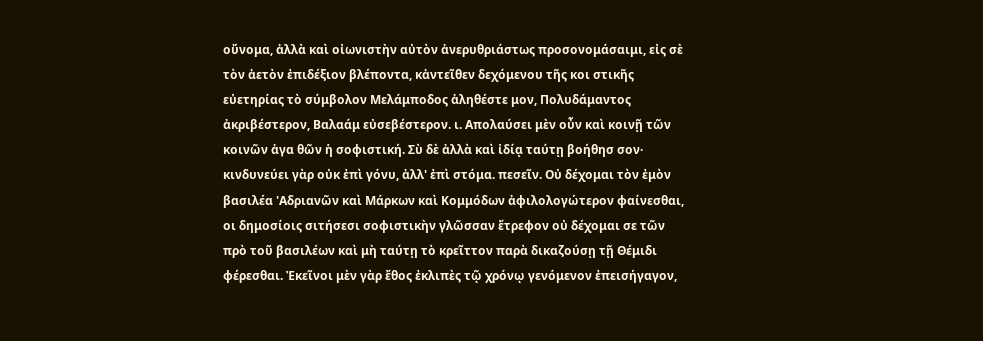οὔνομα, ἀλλὰ καὶ οἰωνιστὴν αὐτὸν ἀνερυθριάστως προσονομάσαιμι, εἰς σὲ τὸν ἀετὸν ἐπιδέξιον βλέποντα, κἀντεῖθεν δεχόμενου τῆς κοι στικῆς εὐετηρίας τὸ σύμβολον Μελάμποδος ἀληθέστε μον, Πολυδάμαντος ἀκριβέστερον, Βαλαάμ εὐσεβέστερον. ι. Απολαύσει μὲν οὖν καὶ κοινῇ τῶν κοινῶν ἀγα θῶν ἡ σοφιστική. Σὺ δὲ ἀλλὰ καὶ ἰδίᾳ ταύτῃ βοήθησ σον· κινδυνεύει γὰρ οὐκ ἐπὶ γόνυ, ἀλλ' ἐπὶ στόμα. πεσεῖν. Οὐ δέχομαι τὸν ἐμὸν βασιλέα 'Αδριανῶν καὶ Μάρκων καὶ Κομμόδων ἀφιλολογώτερον φαίνεσθαι, οι δημοσίοις σιτήσεσι σοφιστικὴν γλῶσσαν ἔτρεφον οὐ δέχομαι σε τῶν πρὸ τοῦ βασιλέων καὶ μὴ ταύτῃ τὸ κρεῖττον παρὰ δικαζούσῃ τῇ Θέμιδι φέρεσθαι. Ἐκεῖνοι μὲν γὰρ ἔθος ἐκλιπὲς τῷ χρόνῳ γενόμενον ἐπεισήγαγον,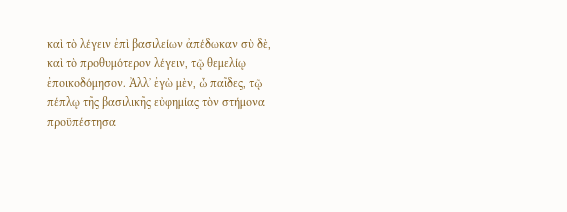καὶ τὸ λέγειν ἐπὶ βασιλείων ἀπέδωκαν σὺ δὲ, καὶ τὸ προθυμότερον λέγειν, τῷ θεμελίῳ ἐποικοδόμησον. Ἀλλ᾽ ἐγὼ μὲν, ὦ παῖδες, τῷ πέπλῳ τῆς βασιλικῆς εὐφημίας τὸν στήμονα προϋπέστησα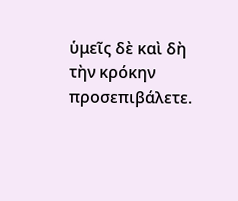ὑμεῖς δὲ καὶ δὴ τὴν κρόκην προσεπιβάλετε.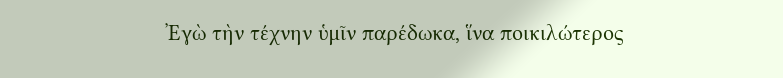Ἐγὼ τὴν τέχνην ὑμῖν παρέδωκα, ἵνα ποικιλώτερος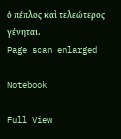ὁ πέπλος καὶ τελεώτερος γένηται.
Page scan enlarged

Notebook

Full View